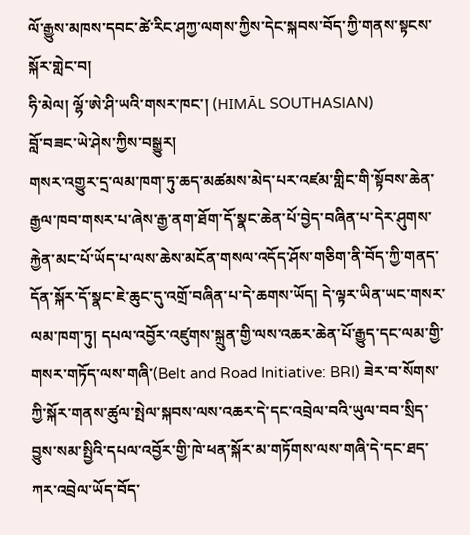ལོ་རྒྱུས་མཁས་དབང་ཚེ་རིང་ཤཀྱ་ལགས་ཀྱིས་དེང་སྐབས་བོད་ཀྱི་གནས་སྟངས་སྐོར་གླེང་བ།
ཧི་མེལ། ལྷོ་ཨེ་ཤི་ཡའི་གསར་ཁང་། (HIMĀL SOUTHASIAN)
བློ་བཟང་ཡེ་ཤེས་ཀྱིས་བསྒྱུར།
གསར་འགྱུར་དྲ་ལམ་ཁག་ཏུ་ཆད་མཚམས་མེད་པར་འཛམ་གླིང་གི་སྟོབས་ཆེན་རྒྱལ་ཁབ་གསར་པ་ཞེས་རྒྱ་ནག་ཐོག་དོ་སྣང་ཆེན་པོ་བྱེད་བཞིན་པ་དེར་ཤུགས་རྐྱེན་མང་པོ་ཡོད་པ་ལས་ཆེས་མངོན་གསལ་འདོད་ཤོས་གཅིག་ནི་བོད་ཀྱི་གནད་དོན་སྐོར་དོ་སྣང་ཇེ་ཆུང་དུ་འགྲོ་བཞིན་པ་དེ་ཆགས་ཡོད། དེ་ལྟར་ཡིན་ཡང་གསར་ལམ་ཁག་ཏུ། དཔལ་འབྱོར་འཛུགས་སྐྲུན་གྱི་ལས་འཆར་ཆེན་པོ་རྒྱུད་དང་ལམ་གྱི་གསར་གཏོད་ལས་གཞི་(Belt and Road Initiative: BRI) ཟེར་བ་སོགས་ཀྱི་སྐོར་གནས་ཚུལ་སྤེལ་སྐབས་ལས་འཆར་དེ་དང་འབྲེལ་བའི་ཡུལ་བབ་སྲིད་བྱུས་སམ་སྤྱིའི་དཔལ་འབྱོར་གྱི་ཁེ་ཕན་སྐོར་མ་གཏོགས་ལས་གཞི་དེ་དང་ཐད་ཀར་འབྲེལ་ཡོད་བོད་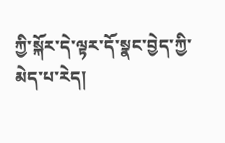ཀྱི་སྐོར་དེ་ལྟར་དོ་སྣང་བྱེད་ཀྱི་མེད་པ་རེད།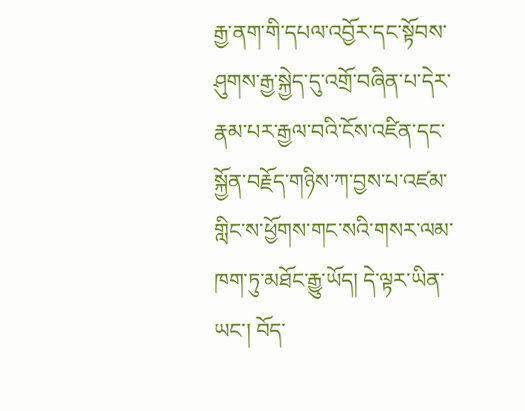རྒྱ་ནག་གི་དཔལ་འབྱོར་དང་སྟོབས་ཤུགས་རྒྱ་སྐྱེད་དུ་འགྲོ་བཞིན་པ་དེར་རྣམ་པར་རྒྱལ་བའི་ངོས་འཛིན་དང་སྐྱོན་བརྗོད་གཉིས་ཀ་བྱས་པ་འཛམ་གླིང་ས་ཕྱོགས་གང་སའི་གསར་ལམ་ཁག་ཏུ་མཐོང་རྒྱུ་ཡོད། དེ་ལྟར་ཡིན་ཡང་། བོད་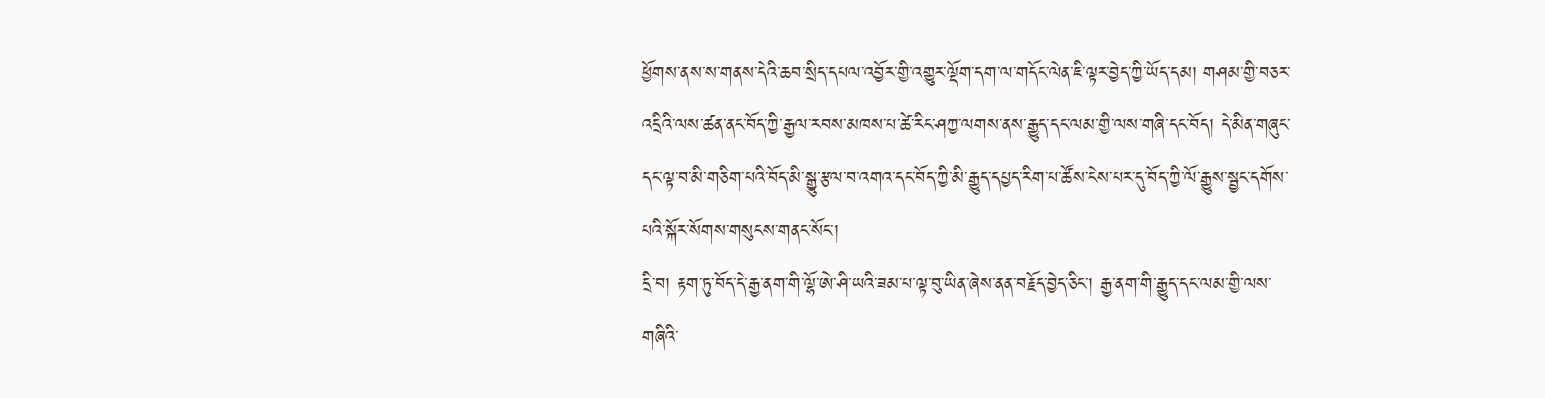ཕྱོགས་ནས་ས་གནས་དེའི་ཆབ་སྲིད་དཔལ་འབྱོར་གྱི་འགྱུར་ལྡོག་དག་ལ་གདོང་ལེན་ཇི་ལྟར་བྱེད་ཀྱི་ཡོད་དམ། གཤམ་གྱི་བཅར་འདྲིའི་ལས་ཚན་ནང་བོད་ཀྱི་རྒྱལ་རབས་མཁས་པ་ཚེ་རིང་ཤཀྱ་ལགས་ནས་རྒྱུད་དང་ལམ་གྱི་ལས་གཞི་དང་བོད། དེ་མིན་གཞུང་དང་ལྟ་བ་མི་གཅིག་པའི་བོད་མི་སྒྱུ་རྩལ་བ་འགའ་དང་བོད་ཀྱི་མི་རྒྱུད་དཔྱད་རིག་པ་ཚོས་ངེས་པར་དུ་བོད་ཀྱི་ལོ་རྒྱུས་སྦྱང་དགོས་པའི་སྐོར་སོགས་གསུངས་གནང་སོང་།
དྲི་བ། རྟག་ཏུ་བོད་དེ་རྒྱ་ནག་གི་ལྷོ་ཨེ་ཤི་ཡའི་ཟམ་པ་ལྟ་བུ་ཡིན་ཞེས་ནན་བརྗོད་བྱེད་ཅིང་། རྒྱ་ནག་གི་རྒྱུད་དང་ལམ་གྱི་ལས་གཞིའི་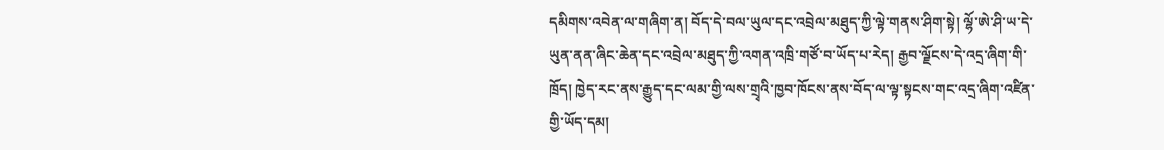དམིགས་འབེན་ལ་གཞིག་ན། བོད་དེ་བལ་ཡུལ་དང་འབྲེལ་མཐུད་ཀྱི་ལྟེ་གནས་ཤིག་སྟེ། ལྷོ་ཨེ་ཤི་ཡ་དེ་ཡུན་ནན་ཞིང་ཆེན་དང་འབྲེལ་མཐུད་ཀྱི་འགན་འཁྲི་གཙོ་བ་ཡོད་པ་རེད། རྒྱབ་ལྗོངས་དེ་འདྲ་ཞིག་གི་ཁྲོད། ཁྱེད་རང་ནས་རྒྱུད་དང་ལམ་གྱི་ལས་གྲྭའི་ཁྱབ་ཁོངས་ནས་བོད་ལ་ལྟ་སྟངས་གང་འདྲ་ཞིག་འཛིན་གྱི་ཡོད་དམ།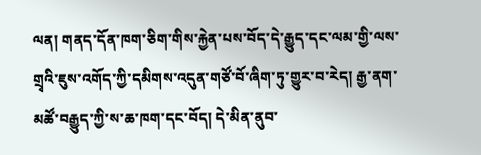ལན། གནད་དོན་ཁག་ཅིག་གིས་རྐྱེན་པས་བོད་དེ་རྒྱུད་དང་ལམ་གྱི་ལས་གྲྭའི་ཇུས་འགོད་ཀྱི་དམིགས་འདུན་གཙོ་བོ་ཞིག་ཏུ་གྱུར་བ་རེད། རྒྱ་ནག་མཚོ་བརྒྱུད་ཀྱི་ས་ཆ་ཁག་དང་བོད། དེ་མིན་ནུབ་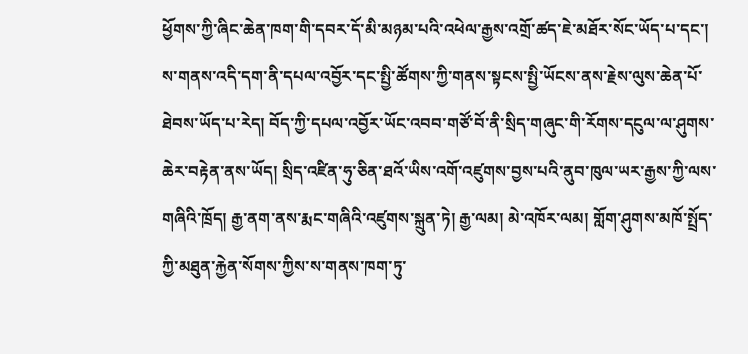ཕྱོགས་ཀྱི་ཞིང་ཆེན་ཁག་གི་དབར་དོ་མི་མཉམ་པའི་འཕེལ་རྒྱས་འགྲོ་ཚད་ཇེ་མཐོར་སོང་ཡོད་པ་དང་། ས་གནས་འདི་དག་ནི་དཔལ་འབྱོར་དང་སྤྱི་ཚོགས་ཀྱི་གནས་སྟངས་སྤྱི་ཡོངས་ནས་རྗེས་ལུས་ཆེན་པོ་ཐེབས་ཡོད་པ་རེད། བོད་ཀྱི་དཔལ་འབྱོར་ཡོང་འབབ་གཙོ་བོ་ནི་སྲིད་གཞུང་གི་རོགས་དངུལ་ལ་ཤུགས་ཆེར་བརྟེན་ནས་ཡོད། སྲིད་འཛིན་ཧུ་ཅིན་ཐའོ་ཡིས་འགོ་འཛུགས་བྱས་པའི་ནུབ་ཁུལ་ཡར་རྒྱས་ཀྱི་ལས་གཞིའི་ཁྲོད། རྒྱ་ནག་ནས་རྨང་གཞིའི་འཛུགས་སྐྲུན་ཏེ། རྒྱ་ལམ། མེ་འཁོར་ལམ། གློག་ཤུགས་མཁོ་སྤྲོད་ཀྱི་མཐུན་རྐྱེན་སོགས་ཀྱིས་ས་གནས་ཁག་ཏུ་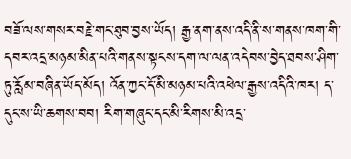བཟོ་ལས་གསར་བརྗེ་གང་ཐུབ་བྱས་ཡོད། རྒྱ་ནག་ནས་འདི་ནི་ས་གནས་ཁག་གི་དབར་འདྲ་མཉམ་མིན་པའི་གནས་སྟངས་དག་ལ་ལན་འདེབས་བྱེད་ཐབས་ཤིག་ཏུ་རློམ་བཞིན་ཡོད་མོད། འོན་ཀྱང་དོ་མི་མཉམ་པའི་འཕེལ་རྒྱས་འདིའི་ཁར། ད་དུང་ས་ཡི་ཆགས་བབ། རིག་གཞུང་དང་མི་རིགས་མི་འདྲ་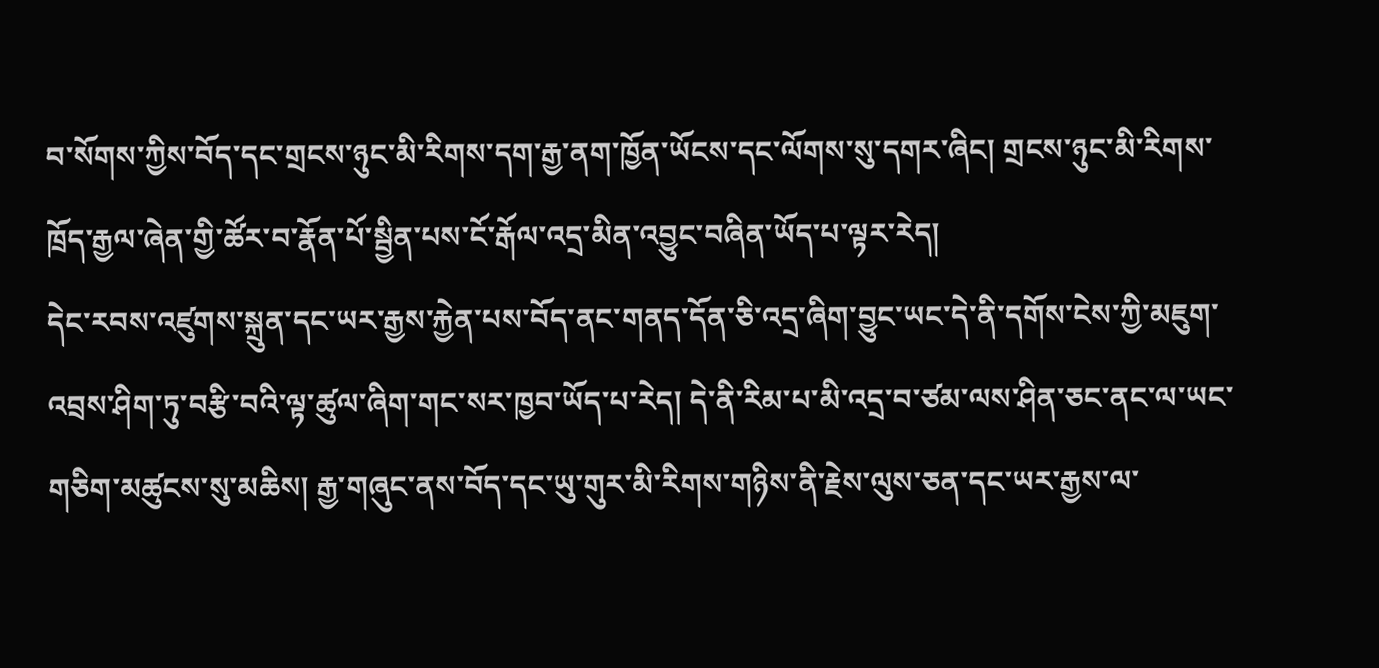བ་སོགས་ཀྱིས་བོད་དང་གྲངས་ཉུང་མི་རིགས་དག་རྒྱ་ནག་ཁྱོན་ཡོངས་དང་ལོགས་སུ་དགར་ཞིང། གྲངས་ཉུང་མི་རིགས་ཁྲོད་རྒྱལ་ཞེན་གྱི་ཚོར་བ་རྣོན་པོ་སྦྱིན་པས་ངོ་རྒོལ་འདྲ་མིན་འབྱུང་བཞིན་ཡོད་པ་ལྟར་རེད།
དེང་རབས་འཛུགས་སྐྲུན་དང་ཡར་རྒྱས་རྐྱེན་པས་བོད་ནང་གནད་དོན་ཅི་འདྲ་ཞིག་བྱུང་ཡང་དེ་ནི་དགོས་ངེས་ཀྱི་མཇུག་འབྲས་ཤིག་ཏུ་བརྩི་བའི་ལྟ་ཚུལ་ཞིག་གང་སར་ཁྱབ་ཡོད་པ་རེད། དེ་ནི་རིམ་པ་མི་འདྲ་བ་ཙམ་ལས་ཤིན་ཅང་ནང་ལ་ཡང་གཅིག་མཚུངས་སུ་མཆིས། རྒྱ་གཞུང་ནས་བོད་དང་ཡུ་གུར་མི་རིགས་གཉིས་ནི་རྗེས་ལུས་ཅན་དང་ཡར་རྒྱས་ལ་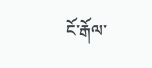ངོ་རྒོལ་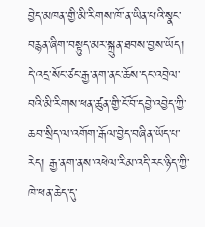བྱེད་མཁན་གྱི་མི་རིགས་ཁོ་ན་ཡིན་པའི་སྣང་བརྙན་ཞིག་བསྟུད་མར་སྐྲུན་ཐབས་བྱས་ཡོད། དེ་འདྲ་སོང་ཙང་རྒྱ་ནག་ནང་ཆོས་དང་འབྲེལ་བའི་མི་རིགས་ཕན་ཚུན་གྱི་ངོ་བོ་དབྱེ་འབྱེད་ཀྱི་ཆབ་སྲིད་ལ་འགོག་རྒོལ་བྱེད་བཞིན་ཡོད་པ་རེད། རྒྱ་ནག་ནས་འཕེལ་རིམ་འདི་རང་ཉིད་ཀྱི་ཁེ་ཕན་ཆེད་དུ་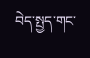བེད་སྤྱད་གང་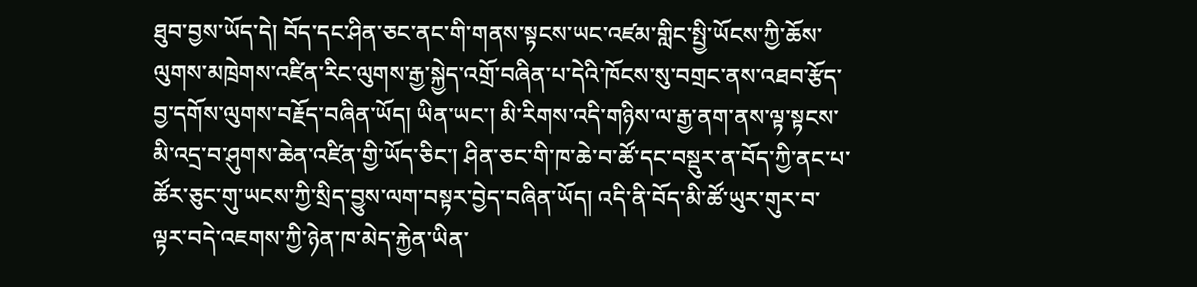ཐུབ་བྱས་ཡོད་དེ། བོད་དང་ཤིན་ཅང་ནང་གི་གནས་སྟངས་ཡང་འཛམ་གླིང་སྤྱི་ཡོངས་ཀྱི་ཆོས་ལུགས་མཁྲེགས་འཛིན་རིང་ལུགས་རྒྱ་སྐྱེད་འགྲོ་བཞིན་པ་དེའི་ཁོངས་སུ་བགྲང་ནས་འཐབ་རྩོད་བྱ་དགོས་ལུགས་བརྗོད་བཞིན་ཡོད། ཡིན་ཡང་། མི་རིགས་འདི་གཉིས་ལ་རྒྱ་ནག་ནས་ལྟ་སྟངས་མི་འདྲ་བ་ཤུགས་ཆེན་འཛིན་གྱི་ཡོད་ཅིང་། ཤིན་ཅང་གི་ཁ་ཆེ་བ་ཚོ་དང་བསྡུར་ན་བོད་ཀྱི་ནང་པ་ཚོར་ཅུང་གུ་ཡངས་ཀྱི་སྲིད་བྱུས་ལག་བསྟར་བྱེད་བཞིན་ཡོད། འདི་ནི་བོད་མི་ཚོ་ཡུར་གུར་བ་ལྟར་བདེ་འཇགས་ཀྱི་ཉེན་ཁ་མེད་རྐྱེན་ཡིན་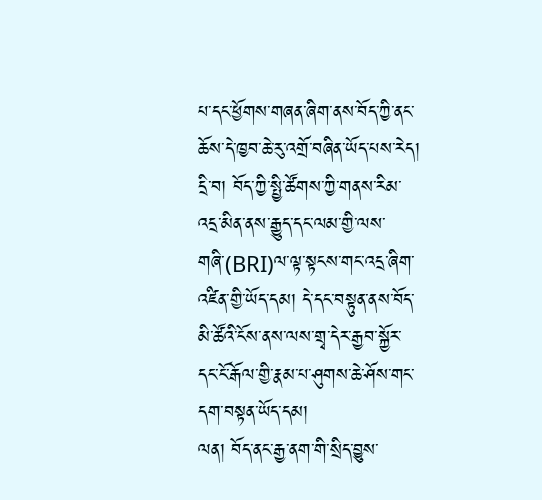པ་དང་ཕྱོགས་གཞན་ཞིག་ནས་བོད་ཀྱི་ནང་ཆོས་དེ་ཁྱབ་ཆེ་རུ་འགྲོ་བཞིན་ཡོད་པས་རེད།
དྲི་བ། བོད་ཀྱི་སྤྱི་ཚོགས་ཀྱི་གནས་རིམ་འདྲ་མིན་ནས་རྒྱུད་དང་ལམ་གྱི་ལས་གཞི་(BRI)ལ་ལྟ་སྟངས་གང་འདྲ་ཞིག་འཛིན་གྱི་ཡོད་དམ། དེ་དང་བསྟུན་ནས་བོད་མི་ཚོའི་ངོས་ནས་ལས་གྲྭ་དེར་རྒྱབ་སྐྱོར་དང་ངོ་རྒོལ་གྱི་རྣམ་པ་ཤུགས་ཆེ་ཤོས་གང་དག་བསྟན་ཡོད་དམ།
ལན། བོད་ནང་རྒྱ་ནག་གི་སྲིད་བྱུས་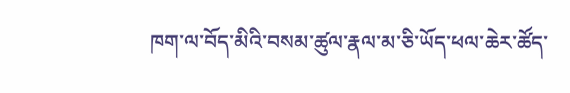ཁག་ལ་བོད་མིའི་བསམ་ཚུལ་རྣལ་མ་ཅི་ཡོད་ཕལ་ཆེར་ཚོད་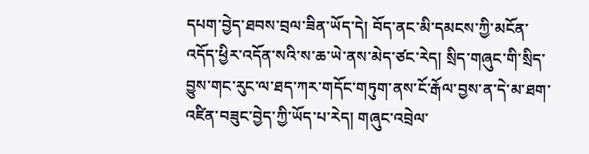དཔག་བྱེད་ཐབས་བྲལ་ཟིན་ཡོད་དེ། བོད་ནང་མི་དམངས་ཀྱི་མངོན་འདོད་ཕྱིར་འདོན་སའི་ས་ཆ་ཡེ་ནས་མེད་ཙང་རེད། སྲིད་གཞུང་གི་སྲིད་བྱུས་གང་རུང་ལ་ཐད་ཀར་གདོང་གཏུག་ནས་ངོ་རྒོལ་བྱས་ན་དེ་མ་ཐག་འཛིན་བཟུང་བྱེད་ཀྱི་ཡོད་པ་རེད། གཞུང་འབྲེལ་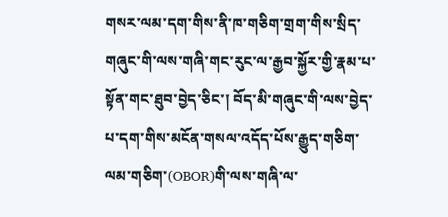གསར་ལམ་དག་གིས་ནི་ཁ་གཅིག་གྲག་གིས་སྲིད་གཞུང་གི་ལས་གཞི་གང་རུང་ལ་རྒྱབ་སྐྱོར་གྱི་རྣམ་པ་སྟོན་གང་ཐུབ་བྱེད་ཅིང་། བོད་མི་གཞུང་གི་ལས་བྱེད་པ་དག་གིས་མངོན་གསལ་འདོད་པོས་རྒྱུད་གཅིག་ལམ་གཅིག་(OBOR)གི་ལས་གཞི་ལ་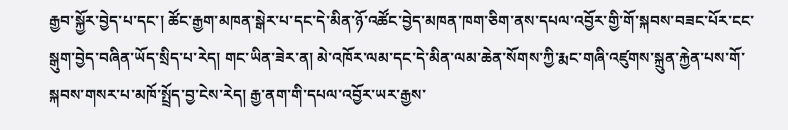རྒྱབ་སྐྱོར་བྱེད་པ་དང་། ཚོང་རྒྱག་མཁན་སྒེར་པ་དང་དེ་མིན་ཉོ་འཚོང་བྱེད་མཁན་ཁག་ཅིག་ནས་དཔལ་འབྱོར་གྱི་གོ་སྐབས་བཟང་པོར་ངང་སྒུག་བྱེད་བཞིན་ཡོད་སྲིད་པ་རེད། གང་ཡིན་ཟེར་ན། མེ་འཁོར་ལམ་དང་དེ་མིན་ལམ་ཆེན་སོགས་ཀྱི་རྨང་གཞི་འཛུགས་སྐྲུན་རྐྱེན་པས་གོ་སྐབས་གསར་པ་མཁོ་སྤྲོད་བྱ་ངེས་རེད། རྒྱ་ནག་གི་དཔལ་འབྱོར་ཡར་རྒྱས་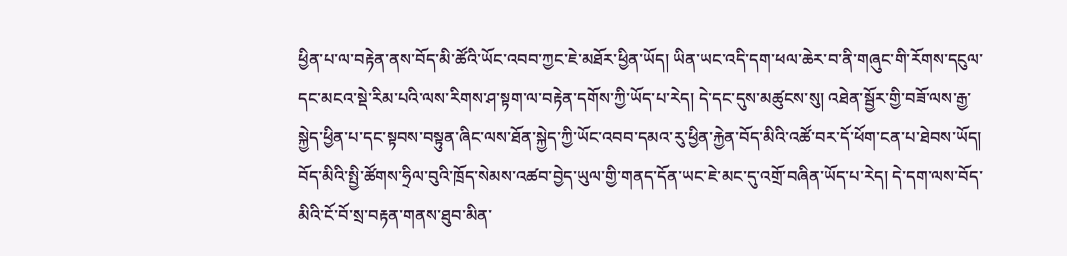ཕྱིན་པ་ལ་བརྟེན་ནས་བོད་མི་ཚོའི་ཡོང་འབབ་ཀྱང་ཇེ་མཐོར་ཕྱིན་ཡོད། ཡིན་ཡང་འདི་དག་ཕལ་ཆེར་བ་ནི་གཞུང་གི་རོགས་དངུལ་དང་མངའ་སྡེ་རིམ་པའི་ལས་རིགས་ཤ་སྟག་ལ་བརྟེན་དགོས་ཀྱི་ཡོད་པ་རེད། དེ་དང་དུས་མཚུངས་སུ། འཐེན་སྦྱོར་གྱི་བཟོ་ལས་རྒྱ་སྐྱེད་ཕྱིན་པ་དང་སྟབས་བསྟུན་ཞིང་ལས་ཐོན་སྐྱེད་ཀྱི་ཡོང་འབབ་དམའ་རུ་ཕྱིན་རྐྱེན་བོད་མིའི་འཚོ་བར་དོ་ཕོག་ངན་པ་ཐེབས་ཡོད།
བོད་མིའི་སྤྱི་ཚོགས་ཧྲིལ་བུའི་ཁྲོད་སེམས་འཚབ་བྱེད་ཡུལ་གྱི་གནད་དོན་ཡང་ཇེ་མང་དུ་འགྲོ་བཞིན་ཡོད་པ་རེད། དེ་དག་ལས་བོད་མིའི་ངོ་བོ་སྲ་བརྟན་གནས་ཐུབ་མིན་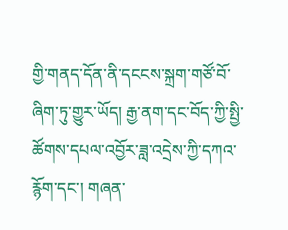གྱི་གནད་དོན་ནི་དངངས་སྐྲག་གཙོ་བོ་ཞིག་ཏུ་གྱུར་ཡོད། རྒྱ་ནག་དང་བོད་ཀྱི་སྤྱི་ཚོགས་དཔལ་འབྱོར་ཟླ་འདྲེས་ཀྱི་དཀའ་རྙོག་དང་། གཞན་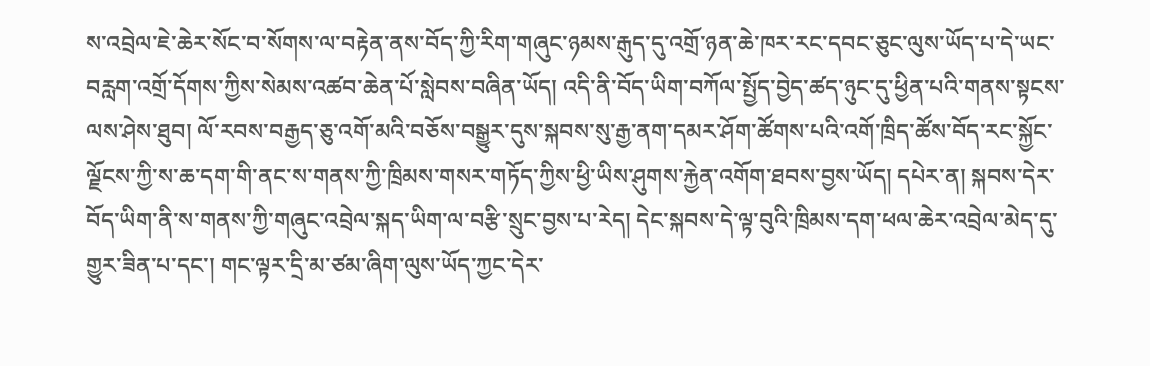ས་འབྲེལ་ཇེ་ཆེར་སོང་བ་སོགས་ལ་བརྟེན་ནས་བོད་ཀྱི་རིག་གཞུང་ཉམས་རྒུད་དུ་འགྲོ་ཉན་ཆེ་ཁར་རང་དབང་ཅུང་ལུས་ཡོད་པ་དེ་ཡང་བརླག་འགྲོ་དོགས་ཀྱིས་སེམས་འཚབ་ཆེན་པོ་སླེབས་བཞིན་ཡོད། འདི་ནི་བོད་ཡིག་བཀོལ་སྤྱོད་བྱེད་ཚད་ཉུང་དུ་ཕྱིན་པའི་གནས་སྟངས་ལས་ཤེས་ཐུབ། ལོ་རབས་བརྒྱད་ཅུ་འགོ་མའི་བཅོས་བསྒྱུར་དུས་སྐབས་སུ་རྒྱ་ནག་དམར་ཤོག་ཚོགས་པའི་འགོ་ཁྲིད་ཚོས་བོད་རང་སྐྱོང་ལྗོངས་ཀྱི་ས་ཆ་དག་གི་ནང་ས་གནས་ཀྱི་ཁྲིམས་གསར་གཏོད་ཀྱིས་ཕྱི་ཡིས་ཤུགས་རྐྱེན་འགོག་ཐབས་བྱས་ཡོད། དཔེར་ན། སྐབས་དེར་བོད་ཡིག་ནི་ས་གནས་ཀྱི་གཞུང་འབྲེལ་སྐད་ཡིག་ལ་བརྩི་སྲུང་བྱས་པ་རེད། དེང་སྐབས་དེ་ལྟ་བུའི་ཁྲིམས་དག་ཕལ་ཆེར་འབྲེལ་མེད་དུ་གྱུར་ཟིན་པ་དང་། གང་ལྟར་དྲི་མ་ཙམ་ཞིག་ལུས་ཡོད་ཀྱང་དེར་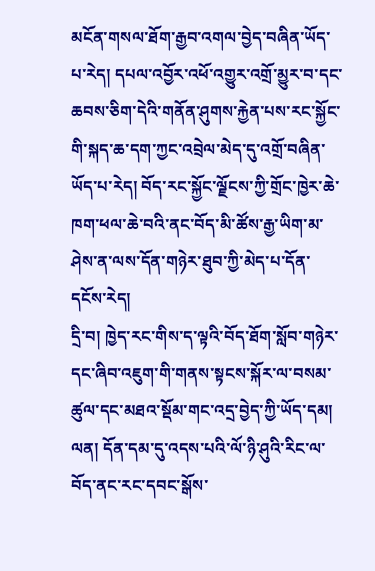མངོན་གསལ་ཐོག་རྒྱབ་འགལ་བྱེད་བཞིན་ཡོད་པ་རེད། དཔལ་འབྱོར་འཕོ་འགྱུར་འགྲོ་མྱུར་བ་དང་ཆབས་ཅིག་དེའི་གནོན་ཤུགས་རྐྱེན་པས་རང་སྐྱོང་གི་སྐད་ཆ་དག་ཀྱང་འབྲེལ་མེད་དུ་འགྲོ་བཞིན་ཡོད་པ་རེད། བོད་རང་སྐྱོང་ལྗོངས་ཀྱི་གྲོང་ཁྱེར་ཆེ་ཁག་ཕལ་ཆེ་བའི་ནང་བོད་མི་ཚོས་རྒྱ་ཡིག་མ་ཤེས་ན་ལས་དོན་གཉེར་ཐུབ་ཀྱི་མེད་པ་དོན་དངོས་རེད།
དྲི་བ། ཁྱེད་རང་གིས་ད་ལྟའི་བོད་ཐོག་སློབ་གཉེར་དང་ཞིབ་འཇུག་གི་གནས་སྟངས་སྐོར་ལ་བསམ་ཚུལ་དང་མཐའ་སྡོམ་གང་འདྲ་བྱེད་ཀྱི་ཡོད་དམ།
ལན། དོན་དམ་དུ་འདས་པའི་ལོ་ཉི་ཤུའི་རིང་ལ་བོད་ནང་རང་དབང་སྒོས་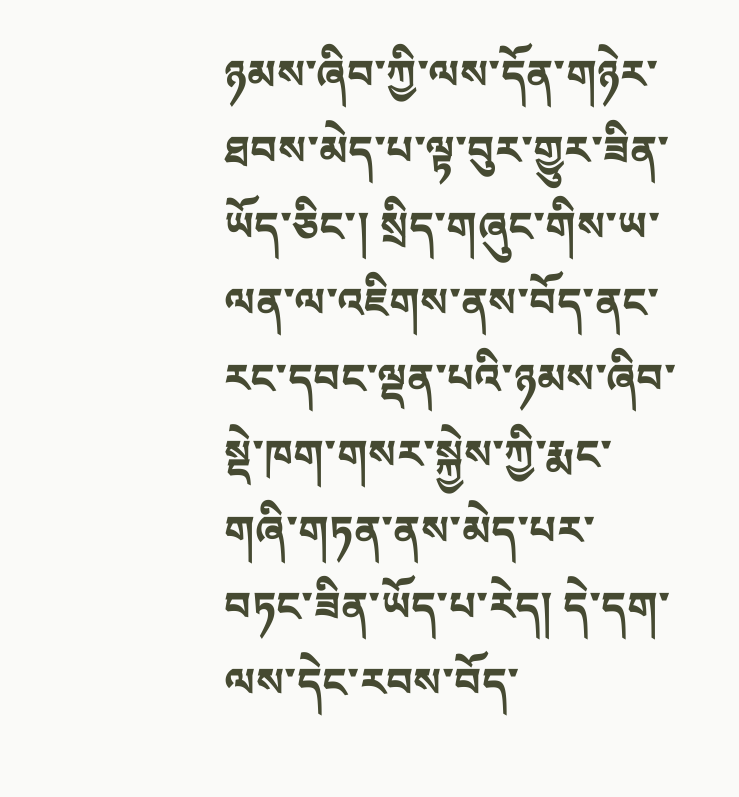ཉམས་ཞིབ་ཀྱི་ལས་དོན་གཉེར་ཐབས་མེད་པ་ལྟ་བུར་གྱུར་ཟིན་ཡོད་ཅིང་། སྲིད་གཞུང་གིས་ཡ་ལན་ལ་འཇིགས་ནས་བོད་ནང་རང་དབང་ལྡན་པའི་ཉམས་ཞིབ་སྡེ་ཁག་གསར་སྐྱེས་ཀྱི་རྨང་གཞི་གཏན་ནས་མེད་པར་བཏང་ཟིན་ཡོད་པ་རེད། དེ་དག་ལས་དེང་རབས་བོད་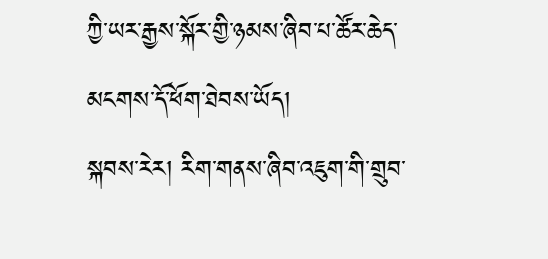ཀྱི་ཡར་རྒྱས་སྐོར་གྱི་ཉམས་ཞིབ་པ་ཚོར་ཆེད་མངགས་དོ་ཕོག་ཐེབས་ཡོད།
སྐབས་རེར། རིག་གནས་ཞིབ་འཇུག་གི་གྲུབ་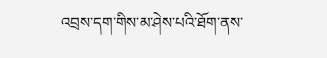འབྲས་དག་གིས་མ་ཤེས་པའི་ཐོག་ནས་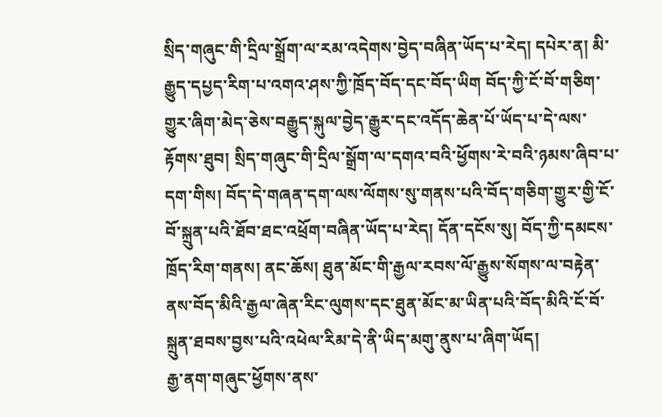སྲིད་གཞུང་གི་དྲིལ་སྒྲོག་ལ་རམ་འདེགས་བྱེད་བཞིན་ཡོད་པ་རེད། དཔེར་ན། མི་རྒྱུད་དཔྱད་རིག་པ་འགའ་ཤས་ཀྱི་ཁྲོད་བོད་དང་བོད་ཡིག བོད་ཀྱི་ངོ་བོ་གཅིག་གྱུར་ཞིག་མེད་ཅེས་བརྒྱུད་སྐུལ་བྱེད་རྒྱུར་དང་འདོད་ཆེན་པོ་ཡོད་པ་དེ་ལས་རྟོགས་ཐུབ། སྲིད་གཞུང་གི་དྲིལ་སྒྲོག་ལ་དགའ་བའི་ཕྱོགས་རེ་བའི་ཉམས་ཞིབ་པ་དག་གིས། བོད་དེ་གཞན་དག་ལས་ལོགས་སུ་གནས་པའི་བོད་གཅིག་གྱུར་གྱི་ངོ་བོ་སྐྲུན་པའི་ཐོབ་ཐང་འཕྲོག་བཞིན་ཡོད་པ་རེད། དོན་དངོས་སུ། བོད་ཀྱི་དམངས་ཁྲོད་རིག་གནས། ནང་ཆོས། ཐུན་མོང་གི་རྒྱལ་རབས་ལོ་རྒྱུས་སོགས་ལ་བརྟེན་ནས་བོད་མིའི་རྒྱལ་ཞེན་རིང་ལུགས་དང་ཐུན་མོང་མ་ཡིན་པའི་བོད་མིའི་ངོ་བོ་སྐྲུན་ཐབས་བྱས་པའི་འཕེལ་རིམ་དེ་ནི་ཡིད་མགུ་ནུས་པ་ཞིག་ཡོད།
རྒྱ་ནག་གཞུང་ཕྱོགས་ནས་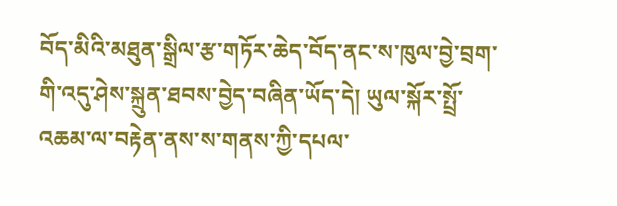བོད་མིའི་མཐུན་སྒྲིལ་རྩ་གཏོར་ཆེད་བོད་ནང་ས་ཁུལ་བྱེ་བྲག་གི་འདུ་ཤེས་སྐྲུན་ཐབས་བྱེད་བཞིན་ཡོད་དེ། ཡུལ་སྐོར་སྤྲོ་འཆམ་ལ་བརྟེན་ནས་ས་གནས་ཀྱི་དཔལ་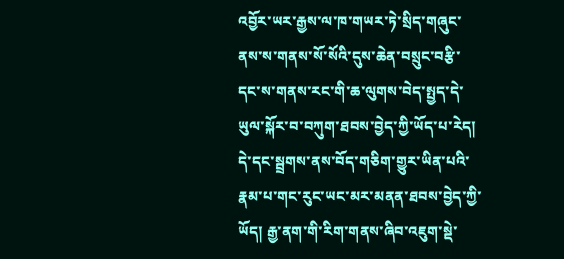འབྱོར་ཡར་རྒྱས་ལ་ཁ་གཡར་ཏེ་སྲིད་གཞུང་ནས་ས་གནས་སོ་སོའི་དུས་ཆེན་བསྲུང་བརྩི་དང་ས་གནས་རང་གི་ཆ་ལུགས་བེད་སྤྱད་དེ་ཡུལ་སྐོར་བ་བཀུག་ཐབས་བྱེད་ཀྱི་ཡོད་པ་རེད། དེ་དང་སྦྲགས་ནས་བོད་གཅིག་གྱུར་ཡིན་པའི་རྣམ་པ་གང་རུང་ཡང་མར་མནན་ཐབས་བྱེད་ཀྱི་ཡོད། རྒྱ་ནག་གི་རིག་གནས་ཞིབ་འཇུག་སྡེ་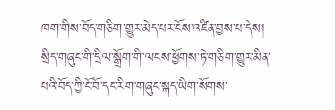ཁག་གིས་བོད་གཅིག་གྱུར་མེད་པར་ངོས་འཛིན་བྱས་པ་དེས། སྲིད་གཞུང་གི་དྲིལ་སྒྲོག་གི་ལངས་ཕྱོགས་ཏེ་གཅིག་གྱུར་མིན་པའི་བོད་ཀྱི་ངོ་བོ་དང་རིག་གཞུང་སྐད་ཡིག་སོགས་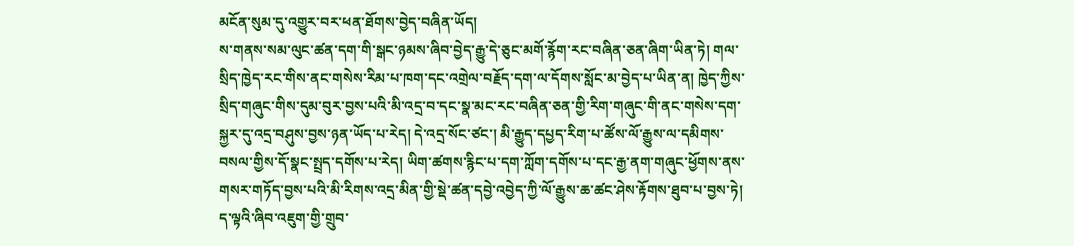མངོན་སུམ་དུ་འགྱུར་བར་ཕན་ཐོགས་བྱེད་བཞིན་ཡོད།
ས་གནས་སམ་ལུང་ཚན་དག་གི་སྒང་ཉམས་ཞིབ་བྱེད་རྒྱུ་དེ་ཅུང་མགོ་རྙོག་རང་བཞིན་ཅན་ཞིག་ཡིན་ཏེ། གལ་སྲིད་ཁྱེད་རང་གིས་ནང་གསེས་རིམ་པ་ཁག་དང་འགྲེལ་བརྗོད་དག་ལ་དོགས་སློང་མ་བྱེད་པ་ཡིན་ན། ཁྱེད་ཀྱིས་སྲིད་གཞུང་གིས་དུམ་བུར་བྱས་པའི་མི་འདྲ་བ་དང་སྣ་མང་རང་བཞིན་ཅན་གྱི་རིག་གཞུང་གི་ནང་གསེས་དག་སྐྱར་དུ་འདྲ་བཤུས་བྱས་ཉན་ཡོད་པ་རེད། དེ་འདྲ་སོང་ཙང་། མི་རྒྱུད་དཔྱད་རིག་པ་ཚོས་ལོ་རྒྱུས་ལ་དམིགས་བསལ་གྱིས་དོ་སྣང་སྤྲད་དགོས་པ་རེད། ཡིག་ཚགས་རྙིང་པ་དག་ཀློག་དགོས་པ་དང་རྒྱ་ནག་གཞུང་ཕྱོགས་ནས་གསར་གཏོད་བྱས་པའི་མི་རིགས་འདྲ་མིན་གྱི་སྡེ་ཚན་དབྱེ་འབྱེད་ཀྱི་ལོ་རྒྱུས་ཆ་ཚང་ཤེས་རྟོགས་ཐུབ་པ་བྱས་ཏེ། ད་ལྟའི་ཞིབ་འཇུག་གྱི་གྲུབ་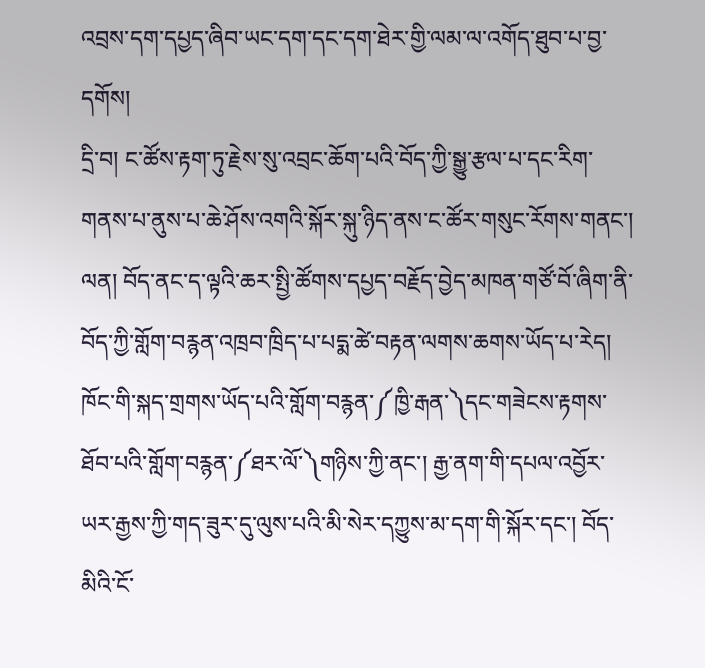འབྲས་དག་དཔྱད་ཞིབ་ཡང་དག་དང་དག་ཐེར་གྱི་ལམ་ལ་འགོད་ཐུབ་པ་བྱ་དགོས།
དྲི་བ། ང་ཚོས་རྟག་ཏུ་རྗེས་སུ་འབྲང་ཆོག་པའི་བོད་ཀྱི་སྒྱུ་རྩལ་པ་དང་རིག་གནས་པ་ནུས་པ་ཆེ་ཤོས་འགའི་སྐོར་སྐུ་ཉིད་ནས་ང་ཚོར་གསུང་རོགས་གནང་།
ལན། བོད་ནང་ད་ལྟའི་ཆར་སྤྱི་ཚོགས་དཔྱད་བརྗོད་བྱེད་མཁན་གཙོ་བོ་ཞིག་ནི་བོད་ཀྱི་གློག་བརྙན་འཁྲབ་ཁྲིད་པ་པདྨ་ཚེ་བརྟན་ལགས་ཆགས་ཡོད་པ་རེད། ཁོང་གི་སྐད་གྲགས་ཡོད་པའི་གློག་བརྙན་༼ཁྱི་རྒན་༽དང་གཟེངས་རྟགས་ཐོབ་པའི་གློག་བརྙན་༼ཐར་ལོ་༽གཉིས་ཀྱི་ནང་། རྒྱ་ནག་གི་དཔལ་འབྱོར་ཡར་རྒྱས་ཀྱི་གད་ཟུར་དུ་ལུས་པའི་མི་སེར་དཀྱུས་མ་དག་གི་སྐོར་དང་། བོད་མིའི་ངོ་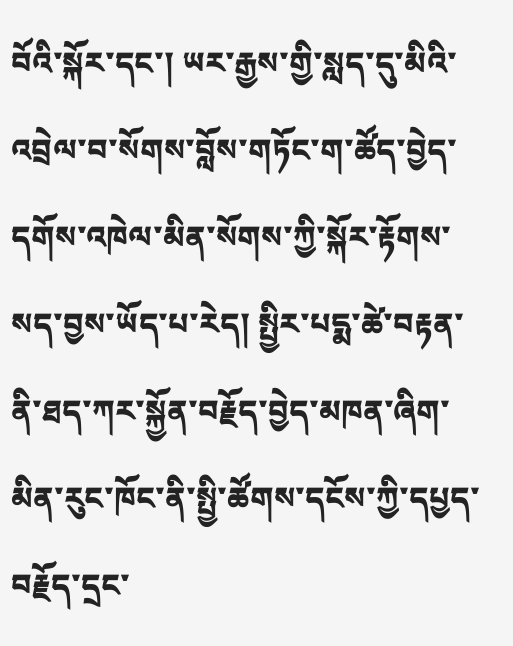བོའི་སྐོར་དང་། ཡར་རྒྱས་གྱི་སླད་དུ་མིའི་འབྲེལ་བ་སོགས་བློས་གཏོང་ག་ཚོད་བྱེད་དགོས་འཁེལ་མིན་སོགས་ཀྱི་སྐོར་རྟོགས་སད་བྱས་ཡོད་པ་རེད། སྤྱིར་པདྨ་ཚེ་བརྟན་ནི་ཐད་ཀར་སྐྱོན་བརྗོད་བྱེད་མཁན་ཞིག་མིན་རུང་ཁོང་ནི་སྤྱི་ཚོགས་དངོས་ཀྱི་དཔྱད་བརྗོད་དྲང་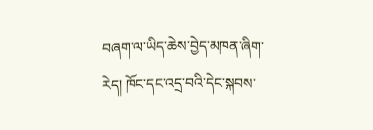བཞག་ལ་ཡིད་ཆེས་བྱེད་མཁན་ཞིག་རེད། ཁོང་དང་འདྲ་བའི་དེང་སྐབས་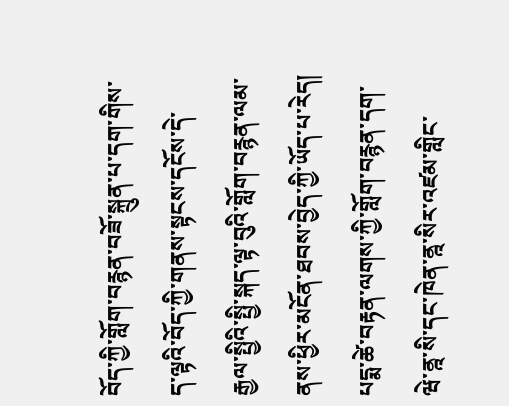བོད་ཀྱི་གློག་བརྙན་བཟོ་སྐྲུན་པ་དག་གིས་ད་ལྟའི་བོད་ཀྱི་གནས་སྟངས་དངོས་དེ་རྒྱལ་སྤྱིའི་སྤྱི་སྐད་ལྟ་བུའི་གློག་བརྙན་ལམ་ནས་ཕྱིར་མངོན་ཐབས་བྱེད་ཀྱི་ཡོད་པ་རེད། པདྨ་ཚེ་བརྟན་ལགས་ཀྱི་གློག་བརྙན་དག་ཝེ་ནྰ་སི་དང་ཁེན་ནྰ་སིར་འཛམ་གླིང་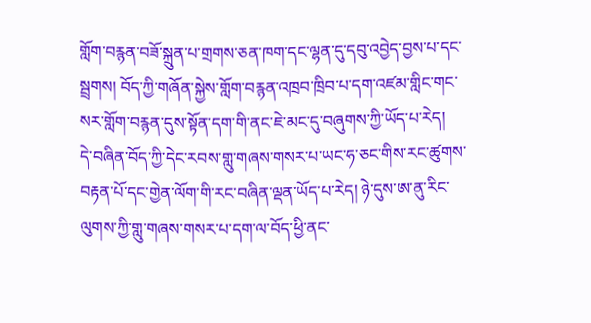གློག་བརྙན་བཟོ་སྐྲུན་པ་གྲགས་ཅན་ཁག་དང་ལྷན་དུ་དབུ་འབྱེད་བྱས་པ་དང་སྦྲགས། བོད་ཀྱི་གཞོན་སྐྱེས་གློག་བརྙན་འཁྲབ་ཁྲིབ་པ་དག་འཛམ་གླིང་གང་སར་གློག་བརྙན་དུས་སྟོན་དག་གི་ནང་ཇེ་མང་དུ་བཞུགས་ཀྱི་ཡོད་པ་རེད།
དེ་བཞིན་བོད་ཀྱི་དེང་རབས་གླུ་གཞས་གསར་པ་ཡང་ཧ་ཅང་གིས་རང་ཚུགས་བརྟན་པོ་དང་གྱེན་ལོག་གི་རང་བཞིན་ལྡན་ཡོད་པ་རེད། ཉེ་དུས་ཨ་ནུ་རིང་ལུགས་ཀྱི་གླུ་གཞས་གསར་པ་དག་ལ་བོད་ཕྱི་ནང་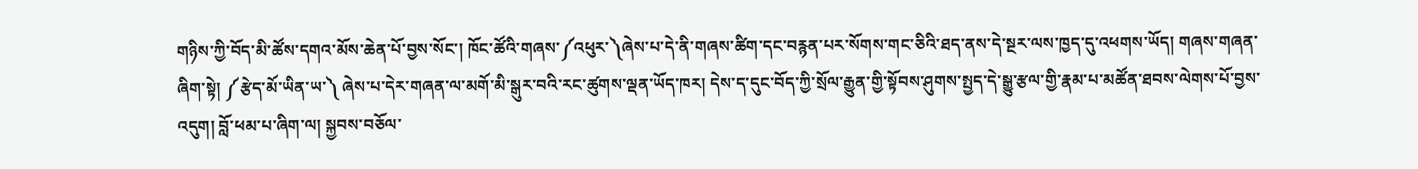གཉིས་ཀྱི་བོད་མི་ཚོས་དགའ་མོས་ཆེན་པོ་བྱས་སོང་། ཁོང་ཚོའི་གཞས་༼འཕུར་༽ཞེས་པ་དེ་ནི་གཞས་ཚིག་དང་བརྙན་པར་སོགས་གང་ཅིའི་ཐད་ནས་དེ་སྔར་ལས་ཁྱད་དུ་འཕགས་ཡོད། གཞས་གཞན་ཞིག་སྟེ། ༼རྩེད་མོ་ཡིན་ཡ་༽ ཞེས་པ་དེར་གཞན་ལ་མགོ་མི་སྒུར་བའི་རང་ཚུགས་ལྡན་ཡོད་ཁར། དེས་ད་དུང་བོད་ཀྱི་སྲོལ་རྒྱུན་གྱི་སྟོབས་ཤུགས་སྤྱད་དེ་སྒྱུ་རྩལ་གྱི་རྣམ་པ་མཚོན་ཐབས་ལེགས་པོ་བྱས་འདུག། བློ་ཕམ་པ་ཞིག་ལ། སྐྱབས་བཅོལ་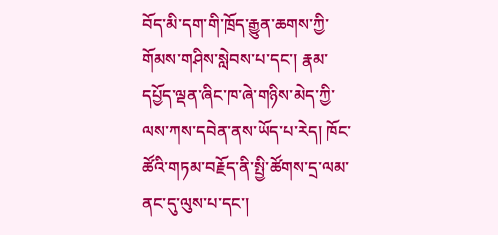བོད་མི་དག་གི་ཁྲོད་རྒྱུན་ཆགས་ཀྱི་གོམས་གཤིས་སླེབས་པ་དང་། རྣམ་དཔྱོད་ལྡན་ཞིང་ཁ་ཞེ་གཉིས་མེད་ཀྱི་ལས་ཀས་དབེན་ནས་ཡོད་པ་རེད། ཁོང་ཚོའི་གཏམ་བརྗོད་ནི་སྤྱི་ཚོགས་དྲ་ལམ་ནང་དུ་ལུས་པ་དང་།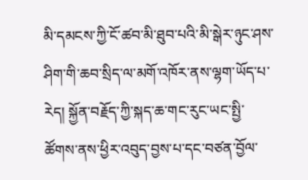མི་དམངས་ཀྱི་ངོ་ཚབ་མི་ཐུབ་པའི་མི་སྒེར་ཉུང་ཤས་ཤིག་གི་ཆབ་སྲིད་ལ་མགོ་འཁོར་ནས་ལྷག་ཡོད་པ་རེད། སྐྱོན་བརྗོད་ཀྱི་སྐད་ཆ་གང་རུང་ཡང་སྤྱི་ཚོགས་ནས་ཕྱིར་འབུད་བྱས་པ་དང་བཙན་བྱོལ་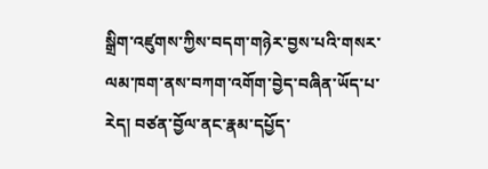སྒྲིག་འཛུགས་ཀྱིས་བདག་གཉེར་བྱས་པའི་གསར་ལམ་ཁག་ནས་བཀག་འགོག་བྱེད་བཞིན་ཡོད་པ་རེད། བཙན་བྱོལ་ནང་རྣམ་དཔྱོད་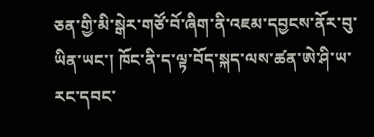ཅན་གྱི་མི་སྒེར་གཙོ་བོ་ཞིག་ནི་འཇམ་དབྱངས་ནོར་བུ་ཡིན་ཡང་། ཁོང་ནི་ད་ལྟ་བོད་སྐད་ལས་ཚན་ཨེ་ཤི་ཡ་རང་དབང་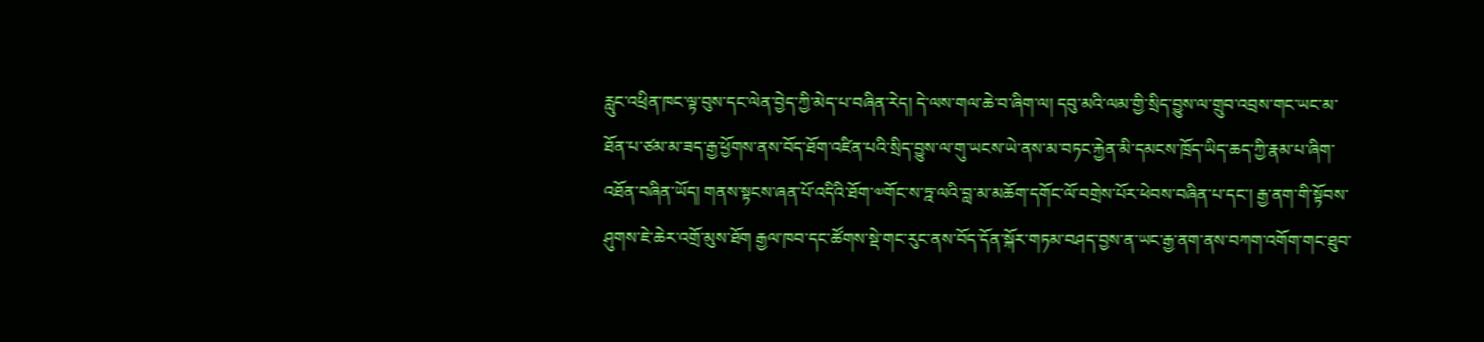རླུང་འཕྲིན་ཁང་ལྟ་བུས་དང་ལེན་བྱེད་ཀྱི་མེད་པ་བཞིན་རེད། དེ་ལས་གལ་ཆེ་བ་ཞིག་ལ། དབུ་མའི་ལམ་གྱི་སྲིད་བྱུས་ལ་གྲུབ་འབྲས་གང་ཡང་མ་ཐོན་པ་ཙམ་མ་ཟད་རྒྱ་ཕྱོགས་ནས་བོད་ཐོག་འཛིན་པའི་སྲིད་བྱུས་ལ་གུ་ཡངས་ཡེ་ནས་མ་བཏང་རྐྱེན་མི་དམངས་ཁྲོད་ཡིད་ཆད་ཀྱི་རྣམ་པ་ཞིག་འཐོན་བཞིན་ཡོད། གནས་སྟངས་ཞན་པོ་འདིའི་ཐོག་༧གོང་ས་ཏྰ་ལའི་བླ་མ་མཆོག་དགོང་ལོ་བགྲེས་པོར་ཕེབས་བཞིན་པ་དང་། རྒྱ་ནག་གི་སྟོབས་ཤུགས་ཇེ་ཆེར་འགྲོ་མུས་ཐོག རྒྱལ་ཁབ་དང་ཚོགས་སྡེ་གང་རུང་ནས་བོད་དོན་སྐོར་གཏམ་བཤད་བྱས་ན་ཡང་རྒྱ་ནག་ནས་བཀག་འགོག་གང་ཐུབ་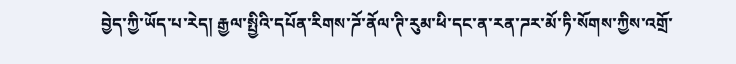བྱེད་ཀྱི་ཡོད་པ་རེད། རྒྱལ་སྤྱིའི་དཔོན་རིགས་ཌོ་ནོལ་ཊི་རུམ་ཕི་དང་ན་རན་ཌར་མོ་ཏི་སོགས་ཀྱིས་འགྲོ་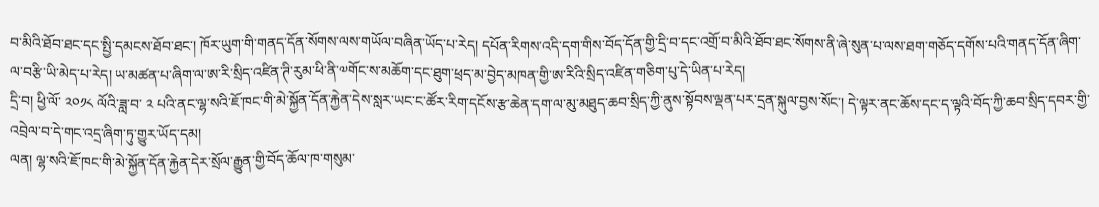བ་མིའི་ཐོབ་ཐང་དང་སྤྱི་དམངས་ཐོབ་ཐང་། ཁོར་ཡུག་གི་གནད་དོན་སོགས་ལས་གཡོལ་བཞིན་ཡོད་པ་རེད། དཔོན་རིགས་འདི་དག་གིས་བོད་དོན་གྱི་དྲི་བ་དང་འགྲོ་བ་མིའི་ཐོབ་ཐང་སོགས་ནི་ཞེ་སུན་པ་ལས་ཐག་གཅོད་དགོས་པའི་གནད་དོན་ཞིག་ལ་བརྩི་ཡི་མེད་པ་རེད། ཡ་མཚན་པ་ཞིག་ལ་ཨ་རི་སྲིད་འཛིན་ཊི་རུམ་ཕི་ནི་༧གོང་ས་མཆོག་དང་ཐུག་ཕྲད་མ་བྱེད་མཁན་གྱི་ཨ་རིའི་སྲིད་འཛིན་གཅིག་པུ་དེ་ཡིན་པ་རེད།
དྲི་བ། ཕྱི་ལོ་ ༢༠༡༨ ལོའི་ཟླ་བ་ ༢ པའི་ནང་ལྷ་སའི་ཇོ་ཁང་གི་མེ་སྐྱོན་དོན་རྐྱེན་དེས་སླར་ཡང་ང་ཚོར་རིག་དངོས་རྩ་ཆེན་དག་ལ་མུ་མཐུད་ཆབ་སྲིད་ཀྱི་ནུས་སྟོབས་ལྡན་པར་དྲན་སྐུལ་བྱས་སོང་། དེ་ལྟར་ནང་ཆོས་དང་ད་ལྟའི་བོད་ཀྱི་ཆབ་སྲིད་དབར་གྱི་འབྲེལ་བ་དེ་གང་འདྲ་ཞིག་ཏུ་གྱུར་ཡོད་དམ།
ལན། ལྷ་སའི་ཇོ་ཁང་གི་མེ་སྐྱོན་དོན་རྐྱེན་དེར་སྲོལ་རྒྱུན་གྱི་བོད་ཆོལ་ཁ་གསུམ་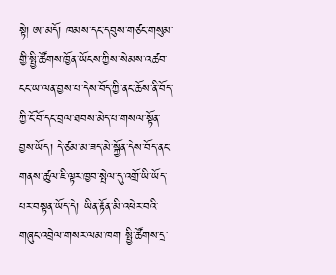སྟེ། ཨ་མདོ། ཁམས་དང་དབུས་གཙང་གསུམ་གྱི་སྤྱི་ཚོགས་ཁྱོན་ཡོངས་ཀྱིས་སེམས་འཚབ་ངང་ཡ་ལན་བྱས་པ་དེས་བོད་ཀྱི་ནང་ཆོས་ནི་བོད་ཀྱི་ངོ་བོ་དང་བྲལ་ཐབས་མེད་པ་གསལ་སྟོན་བྱས་ཡོད། དེ་ཙམ་མ་ཟད་མེ་སྐྱོན་དེས་བོད་ནང་གནས་ཚུལ་ཇི་ལྟར་ཁྱབ་སྤེལ་དུ་འགྲོ་ཡི་ཡོད་པར་བསྟན་ཡོད་དེ། ཡིན་རྟོན་མི་འཕེར་བའི་གཞུང་འབྲེལ་གསར་ལམ་ཁག སྤྱི་ཚོགས་དྲ་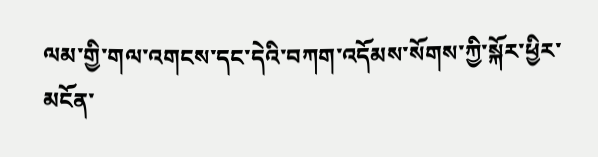ལམ་གྱི་གལ་འགངས་དང་དེའི་བཀག་འདོམས་སོགས་ཀྱི་སྐོར་ཕྱིར་མངོན་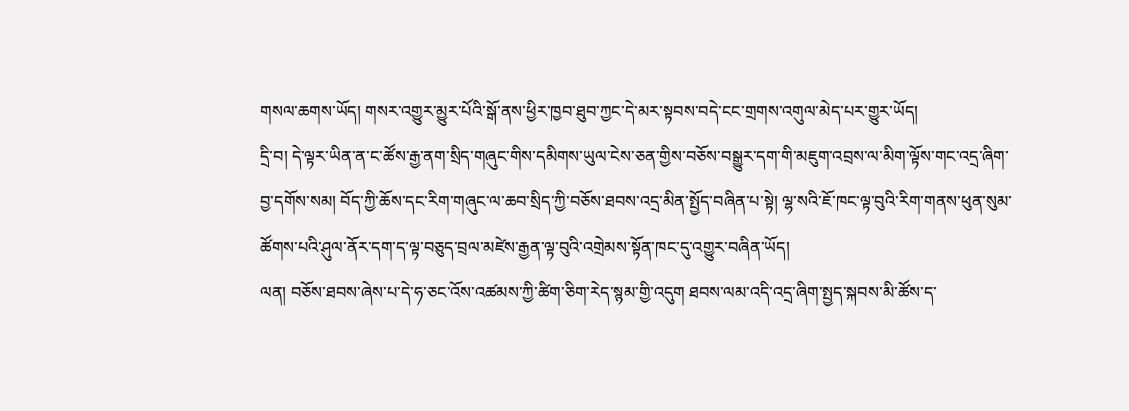གསལ་ཆགས་ཡོད། གསར་འགྱུར་མྱུར་པོའི་སྒོ་ནས་ཕྱིར་ཁྱབ་ཐུབ་ཀྱང་དེ་མར་སྟབས་བདེ་ངང་གྲགས་འགུལ་མེད་པར་གྱུར་ཡོད།
དྲི་བ། དེ་ལྟར་ཡིན་ན་ང་ཚོས་རྒྱ་ནག་སྲིད་གཞུང་གིས་དམིགས་ཡུལ་ངེས་ཅན་གྱིས་བཅོས་བསྒྱུར་དག་གི་མཇུག་འབྲས་ལ་མིག་ལྟོས་གང་འདྲ་ཞིག་བྱ་དགོས་སམ། བོད་ཀྱི་ཆོས་དང་རིག་གཞུང་ལ་ཆབ་སྲིད་ཀྱི་བཅོས་ཐབས་འདྲ་མིན་སྤྱོད་བཞིན་པ་སྟེ། ལྷ་སའི་ཇོ་ཁང་ལྟ་བུའི་རིག་གནས་ཕུན་སུམ་ཚོགས་པའི་ཤུལ་ནོར་དག་ད་ལྟ་བཅུད་བྲལ་མཛེས་རྒྱན་ལྟ་བུའི་འགྲེམས་སྟོན་ཁང་དུ་འགྱུར་བཞིན་ཡོད།
ལན། བཅོས་ཐབས་ཞེས་པ་དེ་ཧ་ཅང་འོས་འཚམས་ཀྱི་ཚིག་ཅིག་རེད་སྙམ་གྱི་འདུག ཐབས་ལམ་འདི་འདྲ་ཞིག་སྤྱད་སྐབས་མི་ཚོས་ད་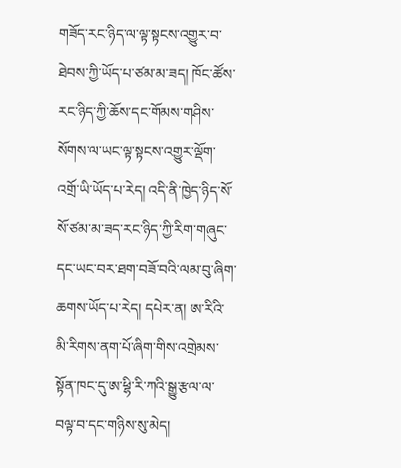གཟོད་རང་ཉིད་ལ་ལྟ་སྟངས་འགྱུར་བ་ཐེབས་ཀྱི་ཡོད་པ་ཙམ་མ་ཟད། ཁོང་ཚོས་རང་ཉིད་ཀྱི་ཆོས་དང་གོམས་གཤིས་སོགས་ལ་ཡང་ལྟ་སྟངས་འགྱུར་ལྡོག་འགྲོ་ཡི་ཡོད་པ་རེད། འདི་ནི་ཁྱེད་ཉིད་སོ་སོ་ཙམ་མ་ཟད་རང་ཉིད་ཀྱི་རིག་གཞུང་དང་ཡང་བར་ཐག་བཟོ་བའི་ལམ་བུ་ཞིག་ཆགས་ཡོད་པ་རེད། དཔེར་ན། ཨ་རིའི་མི་རིགས་ནག་པོ་ཞིག་གིས་འགྲེམས་སྟོན་ཁང་དུ་ཨ་ཕྷི་རི་ཀའི་སྒྱུ་རྩལ་ལ་བལྟ་བ་དང་གཉིས་སུ་མེད།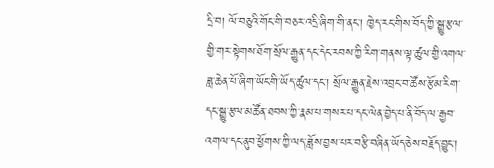དྲི་བ། ལོ་བཅུའི་གོང་གི་བཅར་འདྲི་ཞིག་གི་ནང་། ཁྱེད་རང་གིས་བོད་ཀྱི་སྒྱུ་རྩལ་གྱི་གར་སྟེགས་ཐོག་སྲོལ་རྒྱུན་དང་དེང་རབས་ཀྱི་རིག་གནས་ལྟ་ཚུལ་གྱི་འགལ་ཟླ་ཆེན་པོ་ཞིག་ཡོང་གི་ཡོད་ཚུལ་དང་། སྲོལ་རྒྱུན་རྗེས་འབྲང་བ་ཚོས་རྩོམ་རིག་དང་སྒྱུ་རྩལ་མཚོན་ཐབས་ཀྱི་རྣམ་པ་གསར་པ་དང་ལེན་བྱེད་པ་ནི་བོད་ལ་རྒྱབ་འགལ་དང་ནུབ་ཕྱོགས་ཀྱི་ལད་ཟློས་བྱས་པར་བརྩི་བཞིན་ཡོད་ཅེས་བརྗོད་བྱུང་།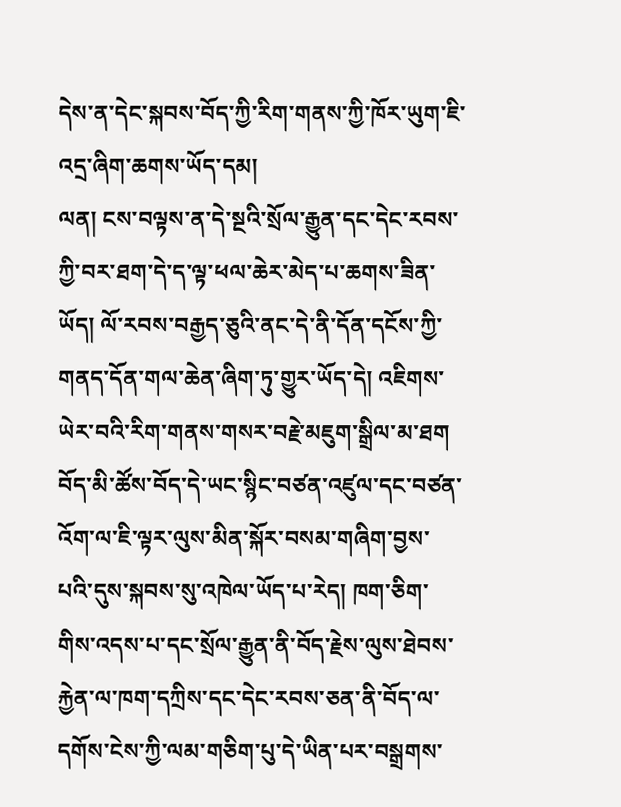དེས་ན་དེང་སྐབས་བོད་ཀྱི་རིག་གནས་ཀྱི་ཁོར་ཡུག་ཇི་འདྲ་ཞིག་ཆགས་ཡོད་དམ།
ལན། ངས་བལྟས་ན་དེ་སྔའི་སྲོལ་རྒྱུན་དང་དེང་རབས་ཀྱི་བར་ཐག་དེ་ད་ལྟ་ཕལ་ཆེར་མེད་པ་ཆགས་ཟིན་ཡོད། ལོ་རབས་བརྒྱད་ཅུའི་ནང་དེ་ནི་དོན་དངོས་ཀྱི་གནད་དོན་གལ་ཆེན་ཞིག་ཏུ་གྱུར་ཡོད་དེ། འཇིགས་ཡེར་བའི་རིག་གནས་གསར་བརྗེ་མཇུག་སྒྲིལ་མ་ཐག བོད་མི་ཚོས་བོད་དེ་ཡང་སྙིང་བཙན་འཛུལ་དང་བཙན་འོག་ལ་ཇི་ལྟར་ལུས་མིན་སྐོར་བསམ་གཞིག་བྱས་པའི་དུས་སྐབས་སུ་འཁེལ་ཡོད་པ་རེད། ཁག་ཅིག་གིས་འདས་པ་དང་སྲོལ་རྒྱུན་ནི་བོད་རྗེས་ལུས་ཐེབས་རྐྱེན་ལ་ཁག་དཀྲིས་དང་དེང་རབས་ཅན་ནི་བོད་ལ་དགོས་ངེས་ཀྱི་ལམ་གཅིག་པུ་དེ་ཡིན་པར་བསྒྲགས་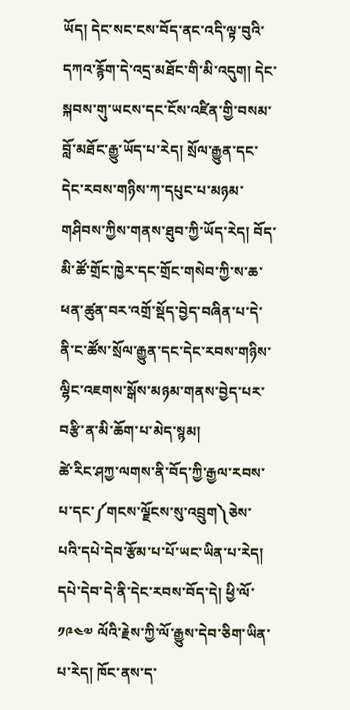ཡོད། དེང་སང་ངས་བོད་ནང་འདི་ལྟ་བུའི་དཀའ་རྙོག་དེ་འདྲ་མཐོང་གི་མི་འདུག། དེང་སྐབས་གུ་ཡངས་དང་ངོས་འཛིན་གྱི་བསམ་བློ་མཐོང་རྒྱུ་ཡོད་པ་རེད། སྲོལ་རྒྱུན་དང་དེང་རབས་གཉིས་ཀ་དཔུང་པ་མཉམ་གཤིབས་ཀྱིས་གནས་ཐུབ་ཀྱི་ཡོད་རེད། བོད་མི་ཚོ་གྲོང་ཁྱེར་དང་གྲོང་གསེབ་ཀྱི་ས་ཆ་ཕན་ཚུན་བར་འགྲོ་སྡོད་བྱེད་བཞིན་པ་དེ་ནི་ང་ཚོས་སྲོལ་རྒྱུན་དང་དེང་རབས་གཉིས་ལྷིང་འཇགས་སྒོས་མཉམ་གནས་བྱེད་པར་བརྩི་ན་མི་ཆོག་པ་མེད་སྙམ།
ཚེ་རིང་ཤཀྱ་ལགས་ནི་བོད་ཀྱི་རྒྱལ་རབས་པ་དང་༼གངས་ལྗོངས་སུ་འབྲུག༽ཅེས་པའི་དཔེ་དེབ་རྩོམ་པ་པོ་ཡང་ཡིན་པ་རེད། དཔེ་དེབ་དེ་ནི་དེང་རབས་བོད་དེ། ཕྱི་ལོ་ ༡༩༤༧ ལོའི་རྗེས་ཀྱི་ལོ་རྒྱུས་དེབ་ཅིག་ཡིན་པ་རེད། ཁོང་ནས་ད་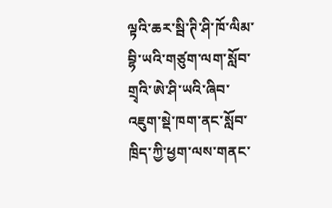ལྟའི་ཆར་སྦི་ཊི་ཤི་ཁོ་ལིམ་བྷི་ཡའི་གཙུག་ལག་སློབ་གྲྭའི་ཨེ་ཤི་ཡའི་ཞིབ་འཇུག་སྡེ་ཁག་ནང་སློབ་ཁྲིད་ཀྱི་ཕྱག་ལས་གནང་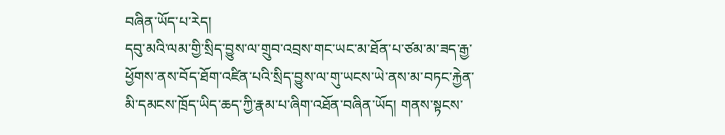བཞིན་ཡོད་པ་རེད།
དབུ་མའི་ལམ་གྱི་སྲིད་བྱུས་ལ་གྲུབ་འབྲས་གང་ཡང་མ་ཐོན་པ་ཙམ་མ་ཟད་རྒྱ་ཕྱོགས་ནས་བོད་ཐོག་འཛིན་པའི་སྲིད་བྱུས་ལ་གུ་ཡངས་ཡེ་ནས་མ་བཏང་རྐྱེན་མི་དམངས་ཁྲོད་ཡིད་ཆད་ཀྱི་རྣམ་པ་ཞིག་འཐོན་བཞིན་ཡོད། གནས་སྟངས་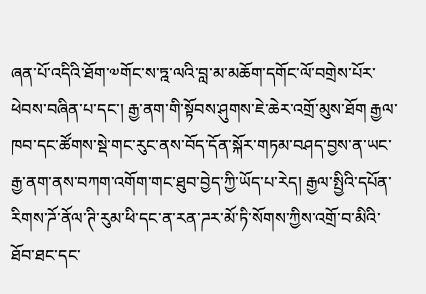ཞན་པོ་འདིའི་ཐོག་༧གོང་ས་ཏྰ་ལའི་བླ་མ་མཆོག་དགོང་ལོ་བགྲེས་པོར་ཕེབས་བཞིན་པ་དང་། རྒྱ་ནག་གི་སྟོབས་ཤུགས་ཇེ་ཆེར་འགྲོ་མུས་ཐོག རྒྱལ་ཁབ་དང་ཚོགས་སྡེ་གང་རུང་ནས་བོད་དོན་སྐོར་གཏམ་བཤད་བྱས་ན་ཡང་རྒྱ་ནག་ནས་བཀག་འགོག་གང་ཐུབ་བྱེད་ཀྱི་ཡོད་པ་རེད། རྒྱལ་སྤྱིའི་དཔོན་རིགས་ཌོ་ནོལ་ཊི་རུམ་ཕི་དང་ན་རན་ཌར་མོ་ཏི་སོགས་ཀྱིས་འགྲོ་བ་མིའི་ཐོབ་ཐང་དང་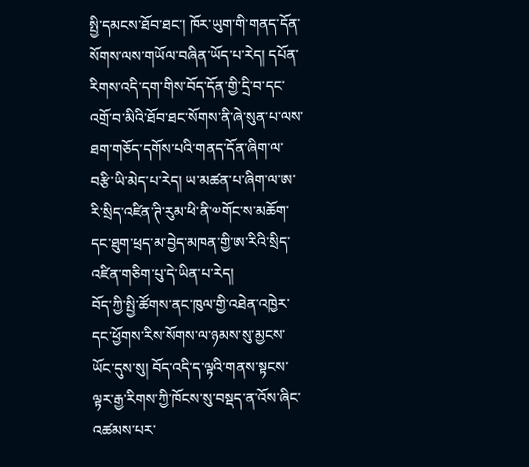སྤྱི་དམངས་ཐོབ་ཐང་། ཁོར་ཡུག་གི་གནད་དོན་སོགས་ལས་གཡོལ་བཞིན་ཡོད་པ་རེད། དཔོན་རིགས་འདི་དག་གིས་བོད་དོན་གྱི་དྲི་བ་དང་འགྲོ་བ་མིའི་ཐོབ་ཐང་སོགས་ནི་ཞེ་སུན་པ་ལས་ཐག་གཅོད་དགོས་པའི་གནད་དོན་ཞིག་ལ་བརྩི་ཡི་མེད་པ་རེད། ཡ་མཚན་པ་ཞིག་ལ་ཨ་རི་སྲིད་འཛིན་ཊི་རུམ་ཕི་ནི་༧གོང་ས་མཆོག་དང་ཐུག་ཕྲད་མ་བྱེད་མཁན་གྱི་ཨ་རིའི་སྲིད་འཛིན་གཅིག་པུ་དེ་ཡིན་པ་རེད།
བོད་ཀྱི་སྤྱི་ཚོགས་ནང་ཁུལ་གྱི་འཐེན་འཁྱེར་དང་ཕྱོགས་རིས་སོགས་ལ་ཉམས་སུ་མྱངས་ཡོང་དུས་སུ། བོད་འདི་ད་ལྟའི་གནས་སྟངས་ལྟར་རྒྱ་རིགས་ཀྱི་ཁོངས་སུ་བསྡད་ན་འོས་ཞིང་འཚམས་པར་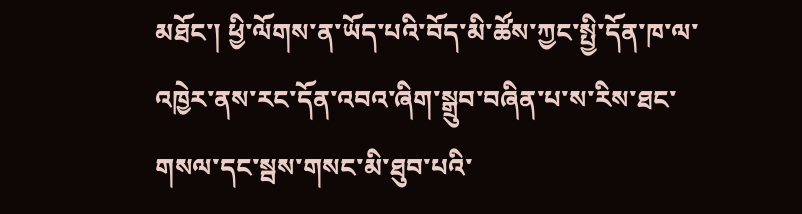མཐོང་། ཕྱི་ལོགས་ན་ཡོད་པའི་བོད་མི་ཚོས་ཀྱང་སྤྱི་དོན་ཁ་ལ་འཁྱེར་ནས་རང་དོན་འབའ་ཞིག་སྒྲུབ་བཞིན་པ་ས་རིས་ཐང་གསལ་དང་སྦས་གསང་མི་ཐུབ་པའི་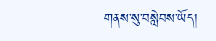གནས་སུ་བསླེབས་ཡོད།